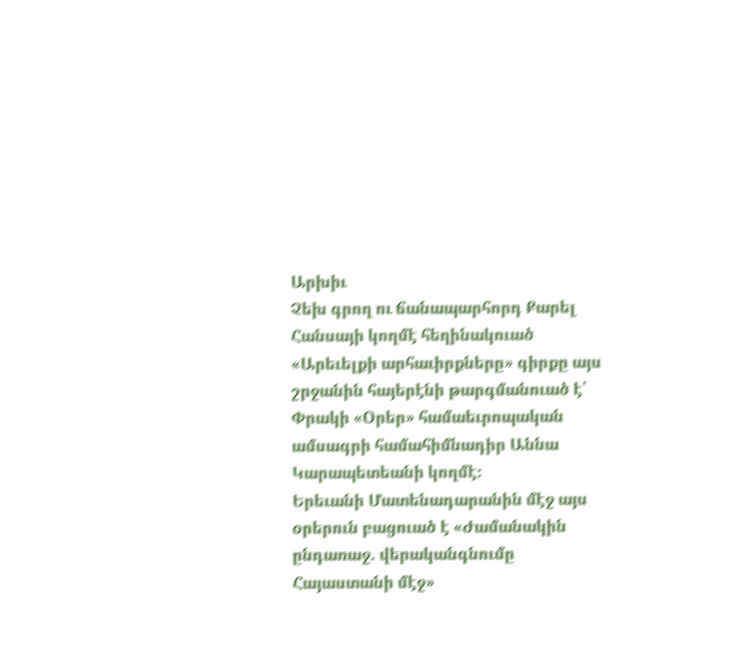Արխիւ
Չեխ գրող ու ճանապարհորդ Քարել Հանսայի կողմէ հեղինակուած «Արեւելքի արհաւիրքները» գիրքը այս շրջանին հայերէնի թարգմանուած է՝ Փրակի «Օրեր» համաեւրոպական ամսագրի համահիմնադիր Աննա Կարապետեանի կողմէ։
Երեւանի Մատենադարանին մէջ այս օրերուն բացուած է «Ժամանակին ընդառաջ. վերականգնումը Հայաստանի մէջ»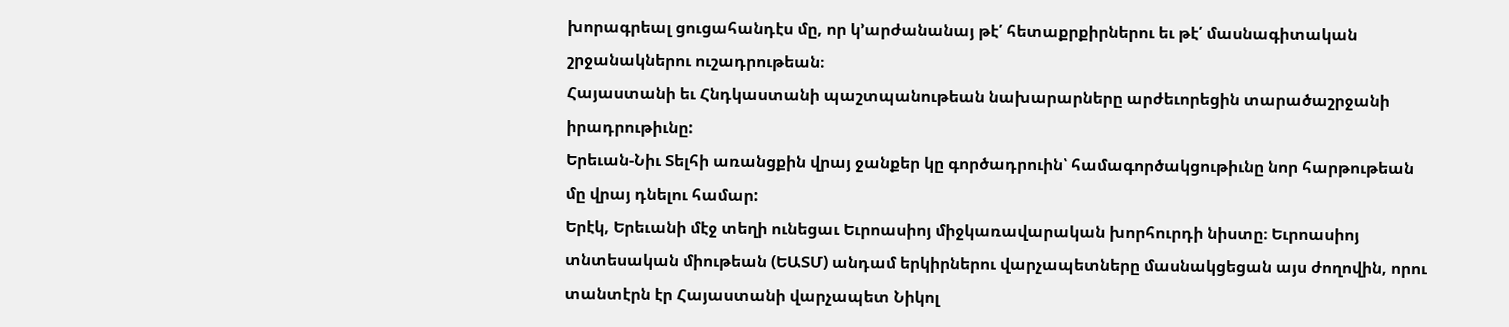խորագրեալ ցուցահանդէս մը, որ կ՚արժանանայ թէ՛ հետաքրքիրներու եւ թէ՛ մասնագիտական շրջանակներու ուշադրութեան։
Հայաստանի եւ Հնդկաստանի պաշտպանութեան նախարարները արժեւորեցին տարածաշրջանի իրադրութիւնը:
Երեւան-Նիւ Տելհի առանցքին վրայ ջանքեր կը գործադրուին՝ համագործակցութիւնը նոր հարթութեան մը վրայ դնելու համար:
Երէկ, Երեւանի մէջ տեղի ունեցաւ Եւրոասիոյ միջկառավարական խորհուրդի նիստը։ Եւրոասիոյ տնտեսական միութեան (ԵԱՏՄ) անդամ երկիրներու վարչապետները մասնակցեցան այս ժողովին, որու տանտէրն էր Հայաստանի վարչապետ Նիկոլ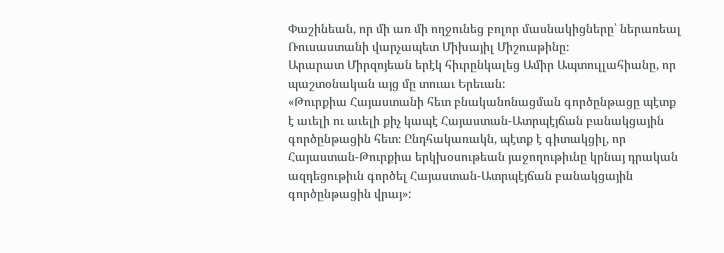Փաշինեան, որ մի առ մի ողջունեց բոլոր մասնակիցները՝ ներառեալ Ռուսաստանի վարչապետ Միխայիլ Միշուսթինը։
Արարատ Միրզոյեան երէկ հիւրընկալեց Ամիր Ապտուլլահիանը, որ պաշտօնական այց մը տուաւ Երեւան:
«Թուրքիա Հայաստանի հետ բնականոնացման գործընթացը պէտք է աւելի ու աւելի քիչ կապէ Հայաստան-Ատրպէյճան բանակցային գործընթացին հետ։ Ընդհակառակն, պէտք է գիտակցիլ, որ Հայաստան-Թուրքիա երկխօսութեան յաջողութիւնը կրնայ դրական ազդեցութիւն գործել Հայաստան-Ատրպէյճան բանակցային գործընթացին վրայ»: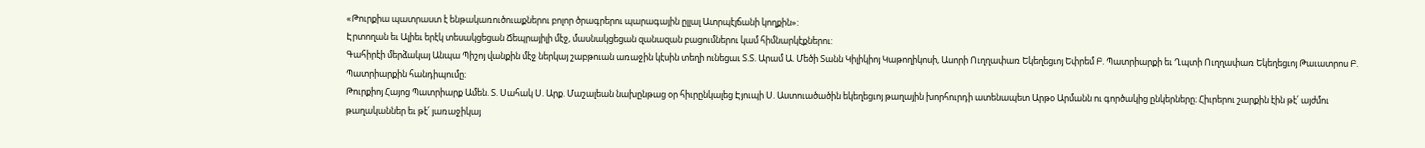«Թուրքիա պատրաստ է ենթակառուծուաքներու բոլոր ծրագրերու պարագային ըլլալ Ատրպէյճանի կողքին»:
Էրտողան եւ Ալիեւ երէկ տեսակցեցան Ճեպրայիլի մէջ, մասնակցեցան զանազան բացումներու կամ հիմնարկէքներու:
Գահիրէի մերձակայ Անպա Պիշոյ վանքին մէջ ներկայ շաբթուան առաջին կէսին տեղի ունեցաւ Տ.Տ. Արամ Ա. Մեծի Տանն Կիլիկիոյ Կաթողիկոսի, Ասորի Ուղղափառ Եկեղեցւոյ Եփրեմ Բ. Պատրիարքի եւ Ղպտի Ուղղափառ Եկեղեցւոյ Թաւատրոս Բ. Պատրիարքին հանդիպումը։
Թուրքիոյ Հայոց Պատրիարք Ամեն. Տ. Սահակ Ս. Արք. Մաշալեան նախընթաց օր հիւրընկալեց Էյուպի Ս. Աստուածածին եկեղեցւոյ թաղային խորհուրդի ատենապետ Արթօ Արմանն ու գործակից ընկերները։ Հիւրերու շարքին էին թէ՛ այժմու թաղականներ եւ թէ՛ յառաջիկայ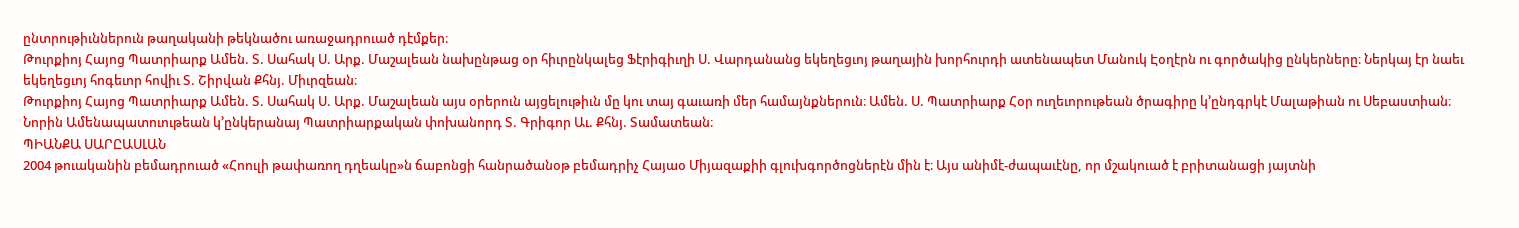ընտրութիւններուն թաղականի թեկնածու առաջադրուած դէմքեր։
Թուրքիոյ Հայոց Պատրիարք Ամեն. Տ. Սահակ Ս. Արք. Մաշալեան նախընթաց օր հիւրընկալեց Ֆէրիգիւղի Ս. Վարդանանց եկեղեցւոյ թաղային խորհուրդի ատենապետ Մանուկ Էօղէրն ու գործակից ընկերները։ Ներկայ էր նաեւ եկեղեցւոյ հոգեւոր հովիւ Տ. Շիրվան Քհնյ. Միւրզեան։
Թուրքիոյ Հայոց Պատրիարք Ամեն. Տ. Սահակ Ս. Արք. Մաշալեան այս օրերուն այցելութիւն մը կու տայ գաւառի մեր համայնքներուն։ Ամեն. Ս. Պատրիարք Հօր ուղեւորութեան ծրագիրը կ՚ընդգրկէ Մալաթիան ու Սեբաստիան։ Նորին Ամենապատուութեան կ՚ընկերանայ Պատրիարքական փոխանորդ Տ. Գրիգոր Աւ. Քհնյ. Տամատեան։
ՊԻԱՆՔԱ ՍԱՐԸԱՍԼԱՆ
2004 թուականին բեմադրուած «Հոուլի թափառող դղեակը»ն ճաբոնցի հանրածանօթ բեմադրիչ Հայաօ Միյազաքիի գլուխգործոցներէն մին է։ Այս անիմէ-ժապաւէնը, որ մշակուած է բրիտանացի յայտնի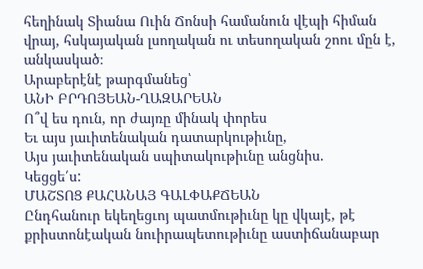հեղինակ Տիանա Ուին Ճոնսի համանուն վէպի հիման վրայ, հսկայական լսողական ու տեսողական շոու մըն է, անկասկած։
Արաբերէնէ թարգմանեց՝
ԱՆԻ ԲՐԴՈՅԵԱՆ-ՂԱԶԱՐԵԱՆ
Ո՞վ ես դուն, որ ժայռը մինակ փորես
Եւ այս յաւիտենական դատարկութիւնը,
Այս յաւիտենական սպիտակութիւնը անցնիս.
Կեցցե՛ս:
ՄԱՇՏՈՑ ՔԱՀԱՆԱՅ ԳԱԼՓԱՔՃԵԱՆ
Ընդհանուր եկեղեցւոյ պատմութիւնը կը վկայէ, թէ քրիստոնէական նուիրապետութիւնը աստիճանաբար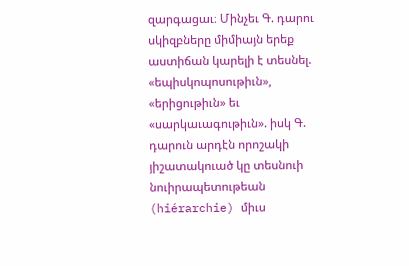զարգացաւ։ Մինչեւ Գ. դարու սկիզբները միմիայն երեք աստիճան կարելի է տեսնել. «եպիսկոպոսութիւն», «երիցութիւն» եւ «սարկաւագութիւն». իսկ Գ. դարուն արդէն որոշակի յիշատակուած կը տեսնուի նուիրապետութեան (hiérarchie) միւս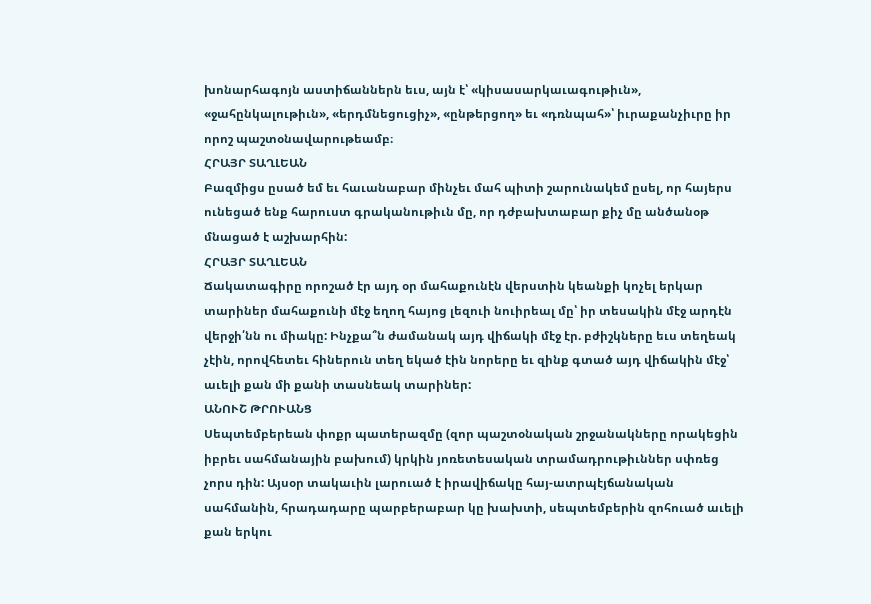խոնարհագոյն աստիճաններն եւս, այն է՝ «կիսասարկաւագութիւն», «ջահընկալութիւն», «երդմնեցուցիչ», «ընթերցող» եւ «դռնպահ»՝ իւրաքանչիւրը իր որոշ պաշտօնավարութեամբ։
ՀՐԱՅՐ ՏԱՂԼԵԱՆ
Բազմիցս ըսած եմ եւ հաւանաբար մինչեւ մահ պիտի շարունակեմ ըսել, որ հայերս ունեցած ենք հարուստ գրականութիւն մը, որ դժբախտաբար քիչ մը անծանօթ մնացած է աշխարհին:
ՀՐԱՅՐ ՏԱՂԼԵԱՆ
Ճակատագիրը որոշած էր այդ օր մահաքունէն վերստին կեանքի կոչել երկար տարիներ մահաքունի մէջ եղող հայոց լեզուի նուիրեալ մը՝ իր տեսակին մէջ արդէն վերջի՛նն ու միակը: Ինչքա՞ն ժամանակ այդ վիճակի մէջ էր. բժիշկները եւս տեղեակ չէին, որովհետեւ հիներուն տեղ եկած էին նորերը եւ զինք գտած այդ վիճակին մէջ՝ աւելի քան մի քանի տասնեակ տարիներ:
ԱՆՈՒՇ ԹՐՈՒԱՆՑ
Սեպտեմբերեան փոքր պատերազմը (զոր պաշտօնական շրջանակները որակեցին իբրեւ սահմանային բախում) կրկին յոռետեսական տրամադրութիւններ սփռեց չորս դին: Այսօր տակաւին լարուած է իրավիճակը հայ-ատրպէյճանական սահմանին, հրադադարը պարբերաբար կը խախտի, սեպտեմբերին զոհուած աւելի քան երկու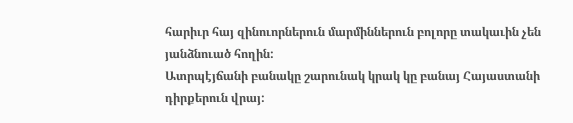հարիւր հայ զինուորներուն մարմիններուն բոլորը տակաւին չեն յանձնուած հողին:
Ատրպէյճանի բանակը շարունակ կրակ կը բանայ Հայաստանի դիրքերուն վրայ: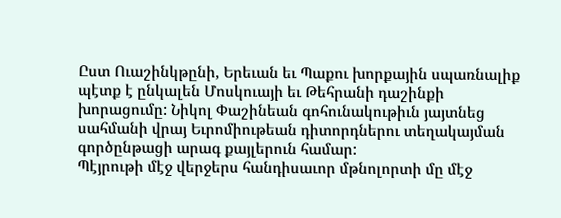Ըստ Ուաշինկթընի, Երեւան եւ Պաքու խորքային սպառնալիք պէտք է ընկալեն Մոսկուայի եւ Թեհրանի դաշինքի խորացումը: Նիկոլ Փաշինեան գոհունակութիւն յայտնեց սահմանի վրայ Եւրոմիութեան դիտորդներու տեղակայման գործընթացի արագ քայլերուն համար:
Պէյրութի մէջ վերջերս հանդիսաւոր մթնոլորտի մը մէջ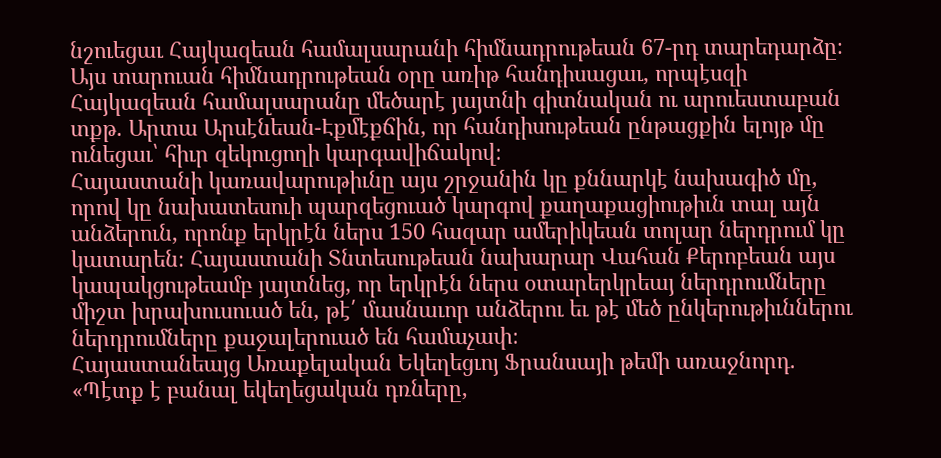նշուեցաւ Հայկազեան համալսարանի հիմնադրութեան 67-րդ տարեդարձը։ Այս տարուան հիմնադրութեան օրը առիթ հանդիսացաւ, որպէսզի Հայկազեան համալսարանը մեծարէ յայտնի գիտնական ու արուեստաբան տքթ. Արտա Արսէնեան-Էքմէքճին, որ հանդիսութեան ընթացքին ելոյթ մը ունեցաւ՝ հիւր զեկուցողի կարգավիճակով։
Հայաստանի կառավարութիւնը այս շրջանին կը քննարկէ նախագիծ մը, որով կը նախատեսուի պարզեցուած կարգով քաղաքացիութիւն տալ այն անձերուն, որոնք երկրէն ներս 150 հազար ամերիկեան տոլար ներդրում կը կատարեն։ Հայաստանի Տնտեսութեան նախարար Վահան Քերոբեան այս կապակցութեամբ յայտնեց, որ երկրէն ներս օտարերկրեայ ներդրումները միշտ խրախուսուած են, թէ՛ մասնաւոր անձերու եւ թէ մեծ ընկերութիւններու ներդրումները քաջալերուած են համաչափ։
Հայաստանեայց Առաքելական Եկեղեցւոյ Ֆրանսայի թեմի առաջնորդ. «Պէտք է բանալ եկեղեցական դռները,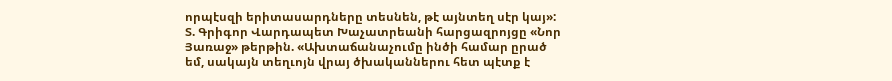որպէսզի երիտասարդները տեսնեն, թէ այնտեղ սէր կայ»:
Տ. Գրիգոր Վարդապետ Խաչատրեանի հարցազրոյցը «Նոր Յառաջ» թերթին. «Ախտաճանաչումը ինծի համար ըրած եմ, սակայն տեղւոյն վրայ ծխականներու հետ պէտք է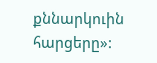քննարկուին հարցերը»: